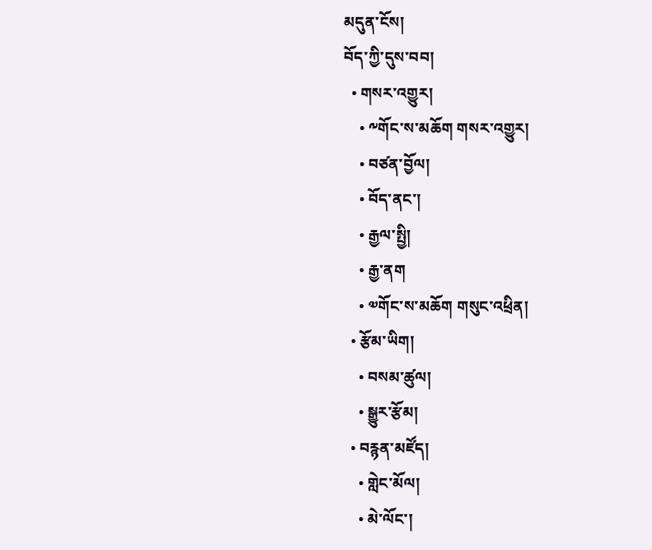མདུན་ངོས།
བོད་ཀྱི་དུས་བབ།
  • གསར་འགྱུར།
    • ༸གོང་ས་མཆོག གསར་འགྱུར།
    • བཙན་བྱོལ།
    • བོད་ནང་།
    • རྒྱལ་སྤྱི།
    • རྒྱ་ནག
    • ༧གོང་ས་མཆོག གསུང་འཕྲིན།
  • རྩོམ་ཡིག།
    • བསམ་ཚུལ།
    • སྒྱུར་རྩོམ།
  • བརྙན་མཛོད།
    • གླེང་མོལ།
    • མེ་ལོང་།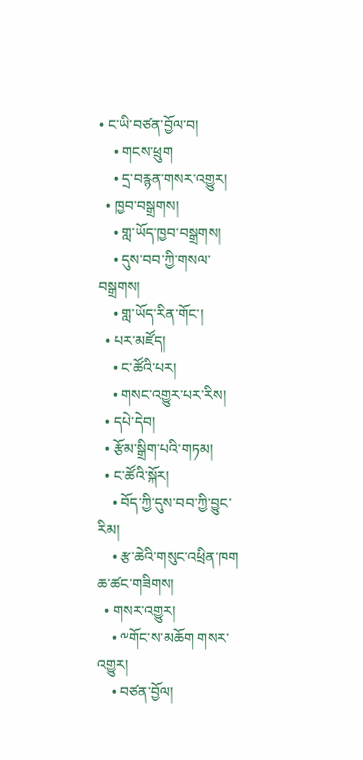• ང་ཡི་བཙན་བྱོལ་བ།
    • གངས་ཕྲུག
    • དྲ་བརྙན་གསར་འགྱུར།
  • ཁྱབ་བསྒྲགས།
    • གླ་ཡོད་ཁྱབ་བསྒྲགས།
    • དུས་བབ་ཀྱི་གསལ་བསྒྲགས།
    • གླ་ཡོད་རིན་གོང་།
  • པར་མཛོད།
    • ང་ཚོའི་པར།
    • གསང་འགྱུར་པར་རིས།
  • དཔེ་དེབ།
  • རྩོམ་སྒྲིག་པའི་གཏམ།
  • ང་ཚོའི་སྐོར།
    • བོད་ཀྱི་དུས་བབ་ཀྱི་བྱུང་རིམ།
    • རྩ་ཆེའི་གསུང་འཕྲིན་ཁག
ཆ་ཚང་གཟིགས།
  • གསར་འགྱུར།
    • ༸གོང་ས་མཆོག གསར་འགྱུར།
    • བཙན་བྱོལ།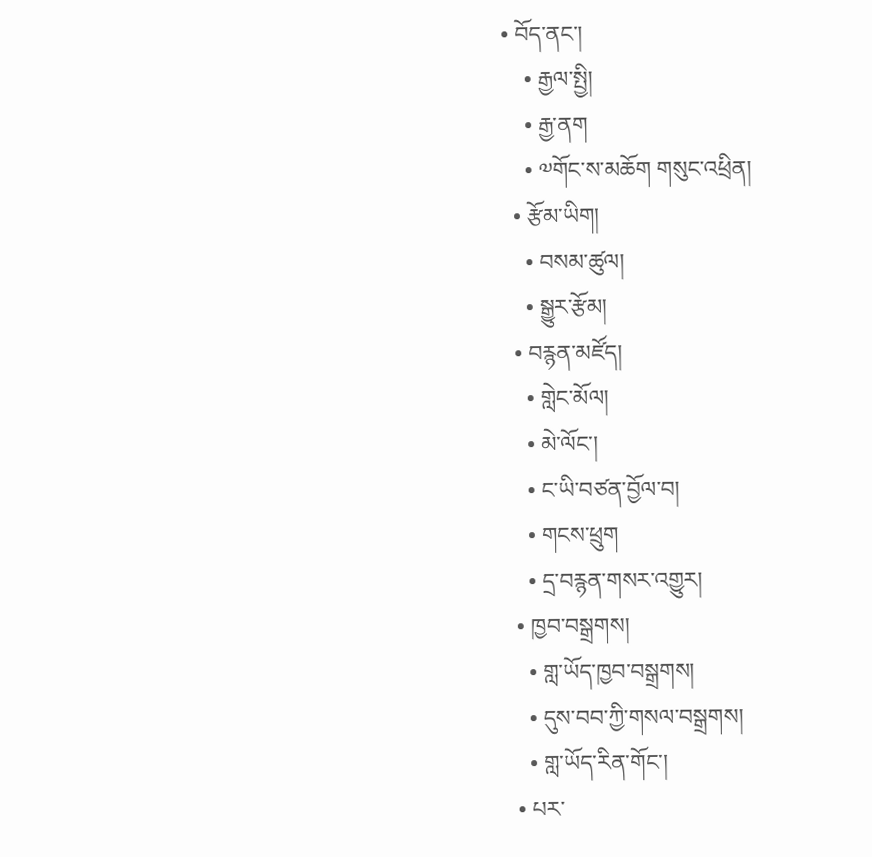• བོད་ནང་།
    • རྒྱལ་སྤྱི།
    • རྒྱ་ནག
    • ༧གོང་ས་མཆོག གསུང་འཕྲིན།
  • རྩོམ་ཡིག།
    • བསམ་ཚུལ།
    • སྒྱུར་རྩོམ།
  • བརྙན་མཛོད།
    • གླེང་མོལ།
    • མེ་ལོང་།
    • ང་ཡི་བཙན་བྱོལ་བ།
    • གངས་ཕྲུག
    • དྲ་བརྙན་གསར་འགྱུར།
  • ཁྱབ་བསྒྲགས།
    • གླ་ཡོད་ཁྱབ་བསྒྲགས།
    • དུས་བབ་ཀྱི་གསལ་བསྒྲགས།
    • གླ་ཡོད་རིན་གོང་།
  • པར་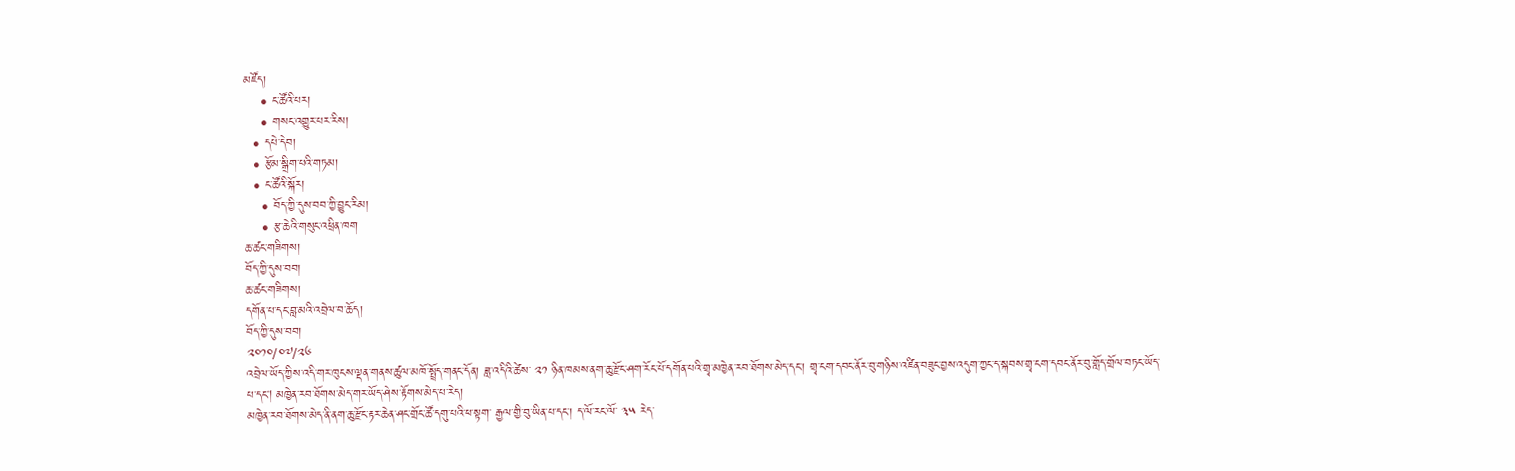མཛོད།
    • ང་ཚོའི་པར།
    • གསང་འགྱུར་པར་རིས།
  • དཔེ་དེབ།
  • རྩོམ་སྒྲིག་པའི་གཏམ།
  • ང་ཚོའི་སྐོར།
    • བོད་ཀྱི་དུས་བབ་ཀྱི་བྱུང་རིམ།
    • རྩ་ཆེའི་གསུང་འཕྲིན་ཁག
ཆ་ཚང་གཟིགས།
བོད་ཀྱི་དུས་བབ།
ཆ་ཚང་གཟིགས།
དགོན་པ་དང་བླ་མའི་འབྲེལ་བ་ཆོད།
བོད་ཀྱི་དུས་བབ།
༢༠༡༠/༠༧/༢༦
འབྲེལ་ཡོད་ཀྱིས་འདི་གར་ཁུངས་ལྡན་གནས་ཚུལ་མཁོ་སྤྲོད་གནང་དོན། ཟླ་འདིའི་ཚེས་ ༢༡ ཉིན་ཁམས་ནག་ཆུ་རྫོང་ཤག་རོང་པོ་དགོན་པའི་གྲྭ་མཁྱེན་རབ་ཐོགས་མེད་དང་། གྲྭ་ངག་དབང་ནོར་བུ་གཉིས་འཛིན་བཟུང་བྱས་འདུག་ཀྱང་ད་སྐབས་གྲྭ་ངག་དབང་ནོར་བུ་གློད་གྲོལ་བཏང་ཡོད་པ་དང། མཁྱེན་རབ་ཐོགས་མེད་གར་ཡོད་ཤེས་རྟོགས་མེད་པ་རེད།
མཁྱེན་རབ་ཐོགས་མེད་ནི་ནག་ཆུ་རྫོང་རྟར་ཆེན་ཤང་གྲོང་ཚོ་དགུ་པའི་ཕ་སྟག་ རྒྱལ་གྱི་བུ་ཡིན་པ་དང་། ད་ལོ་རང་ལོ་ ༣༥ རེད་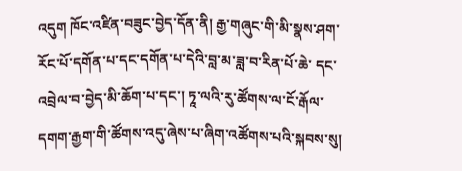འདུག ཁོང་འཛིན་བཟུང་བྱེད་དོན་ནི། རྒྱ་གཞུང་གི་མི་སྣས་ཤག་རོང་པོ་དགོན་པ་དང་དགོན་པ་དེའི་བླ་མ་ཟླ་བ་རིན་པོ་ཆེ་ དང་འབྲེལ་བ་བྱེད་མི་ཆོག་པ་དང་། ཏཱ་ལའི་རུ་ཚོགས་ལ་ངོ་རྒོལ་དགག་རྒྱག་གི་ཚོགས་འདུ་ཞེས་པ་ཞིག་འཚོགས་པའི་སྐབས་སུ།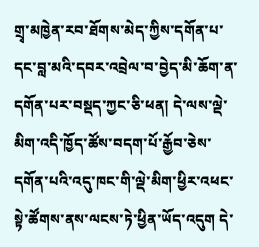གྲྭ་མཁྱེན་རབ་ཐོགས་མེད་ཀྱིས་དགོན་པ་དང་བླ་མའི་དབར་འབྲེལ་བ་བྱེད་མི་ཆོག་ན་དགོན་པར་བསྡད་ཀྱང་ཅི་ཕན། དེ་ལས་ལྡེ་མིག་འདི་ཁྱོད་ཚོས་བདག་པོ་རྒྱོབ་ཅེས་དགོན་པའི་འདུ་ཁང་གི་ལྡེ་མིག་ཕྱིར་འཕང་སྟེ་ཚོགས་ནས་ལངས་ཏེ་ཕྱིན་ཡོད་འདུག དེ་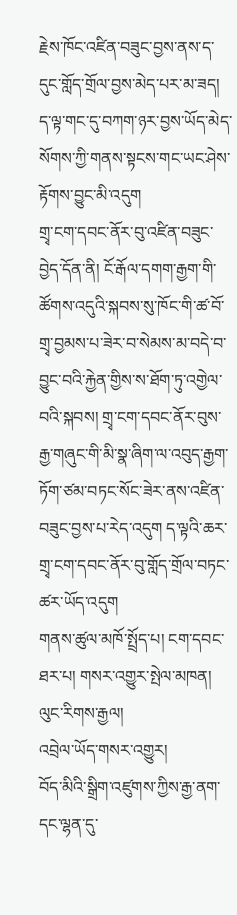རྗེས་ཁོང་འཛིན་བཟུང་བྱས་ནས་ད་དུང་གློད་གྲོལ་བྱས་མེད་པར་མ་ཟད། ད་ལྟ་གང་དུ་བཀག་ཉར་བྱས་ཡོད་མེད་སོགས་ཀྱི་གནས་སྟངས་གང་ཡང་ཤེས་རྟོགས་བྱུང་མི་འདུག
གྲྭ་ངག་དབང་ནོར་བུ་འཛིན་བཟུང་བྱེད་དོན་ནི། ངོ་རྒོལ་དགག་རྒྱག་གི་ཚོགས་འདུའི་སྐབས་སུ་ཁོང་གི་ཚ་བོ་གྲྭ་བྱམས་པ་ཟེར་བ་སེམས་མ་བདེ་བ་བྱུང་བའི་རྐྱེན་གྱིས་ས་ཐོག་ཏུ་འགྱེལ་བའི་སྐབས། གྲྭ་ངག་དབང་ནོར་བུས་རྒྱ་གཞུང་གི་མི་སྣ་ཞིག་ལ་འབུད་རྒྱག་ཏོག་ཙམ་བཏང་སོང་ཟེར་ནས་འཛིན་བཟུང་བྱས་པ་རེད་འདུག ད་ལྟའི་ཆར་གྲྭ་ངག་དབང་ནོར་བུ་གློད་གྲོལ་བཏང་ཚར་ཡོད་འདུག
གནས་ཚུལ་མཁོ་སྤྲོད་པ། ངག་དབང་ཐར་པ། གསར་འགྱུར་སྤེལ་མཁན། ལུང་རིགས་རྒྱལ།
འབྲེལ་ཡོད་གསར་འགྱུར།
བོད་མིའི་སྒྲིག་འཛུགས་ཀྱིས་རྒྱ་ནག་དང་ལྷན་དུ་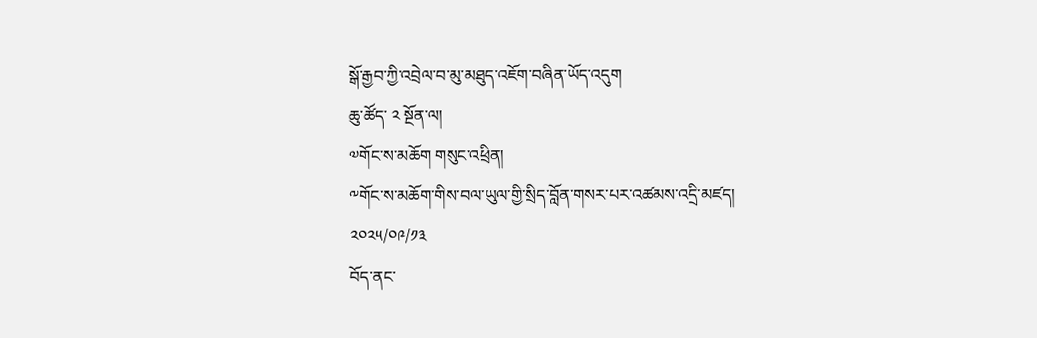སྒོ་རྒྱབ་ཀྱི་འབྲེལ་བ་མུ་མཐུད་འཇོག་བཞིན་ཡོད་འདུག
ཆུ་ཚོད་ ༢ སྔོན་ལ།
༧གོང་ས་མཆོག གསུང་འཕྲིན།
༸གོང་ས་མཆོག་གིས་བལ་ཡུལ་གྱི་སྲིད་བློན་གསར་པར་འཚམས་འདྲི་མཛད།
༢༠༢༥/༠༩/༡༣
བོད་ནང་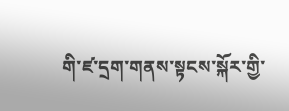གི་ཛ་དྲག་གནས་སྟངས་སྐོར་གྱི་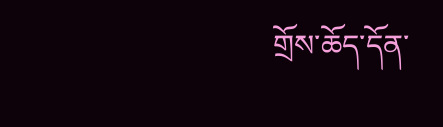གྲོས་ཆོད་དོན་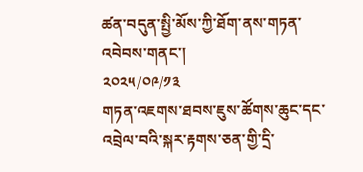ཚན་བདུན་སྤྱི་མོས་ཀྱི་ཐོག་ནས་གཏན་འབེབས་གནང་།
༢༠༢༥/༠༩/༡༣
གཏན་འཇགས་ཐབས་ཇུས་ཚོགས་ཆུང་དང་འབྲེལ་བའི་སྐར་རྟགས་ཅན་གྱི་དྲི་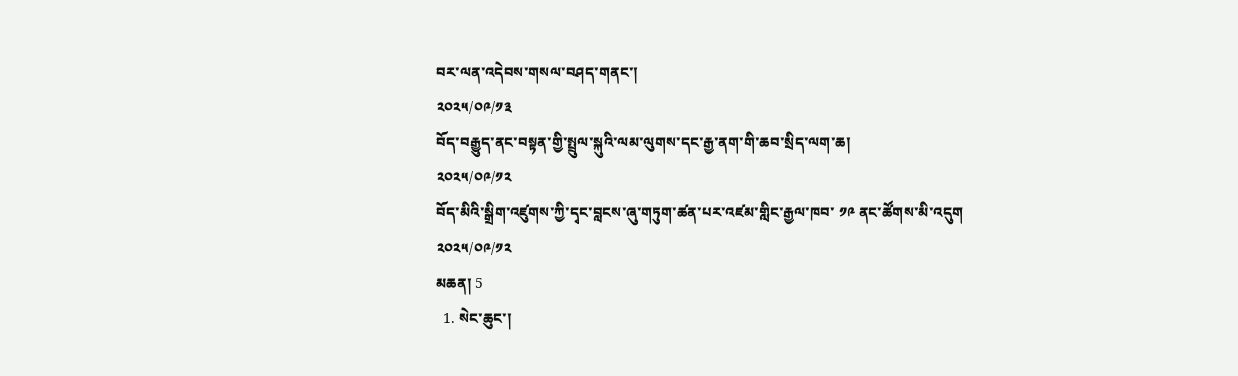བར་ལན་འདེབས་གསལ་བཤད་གནང་།
༢༠༢༥/༠༩/༡༣
བོད་བརྒྱུད་ནང་བསྟན་གྱི་སྤྲུལ་སྐུའི་ལམ་ལུགས་དང་རྒྱ་ནག་གི་ཆབ་སྲིད་ལག་ཆ།
༢༠༢༥/༠༩/༡༢
བོད་མིའི་སྒྲིག་འཛུགས་ཀྱི་དྭང་བླངས་ཞུ་གཏུག་ཚན་པར་འཛམ་གླིང་རྒྱལ་ཁབ་ ༡༩ ནང་ཚོགས་མི་འདུག
༢༠༢༥/༠༩/༡༢
མཆན། 5
  1. སེང་ཆུང་།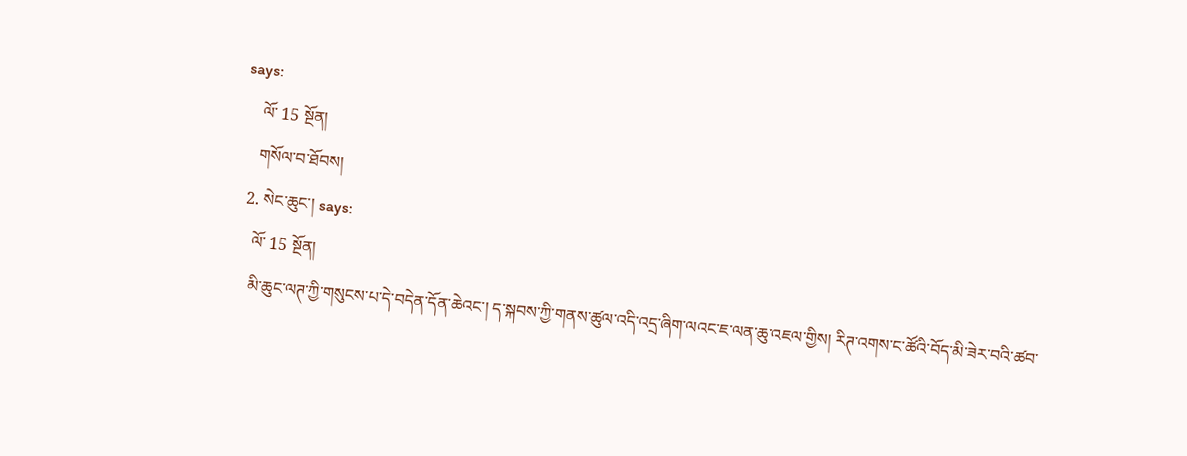says:
    ལོ་ 15 སྔོན།
    གསོལ་བ་ཐོབས།
  2. སེང་ཆུང་། says:
    ལོ་ 15 སྔོན།
    མི་ཆུང་ལཊ་ཀྱི་གསུངས་པ་དེ་བདེན་དོན་ཆེའང་། ད་སྐབས་ཀྱི་གནས་ཚུལ་འདི་འདྲ་ཞིག་ལའང་ཇ་ལན་ཆུ་འཇལ་གྱིས། རིཊ་འགས་ང་ཚོའི་བོད་མི་ཟེར་བའི་ཚབ་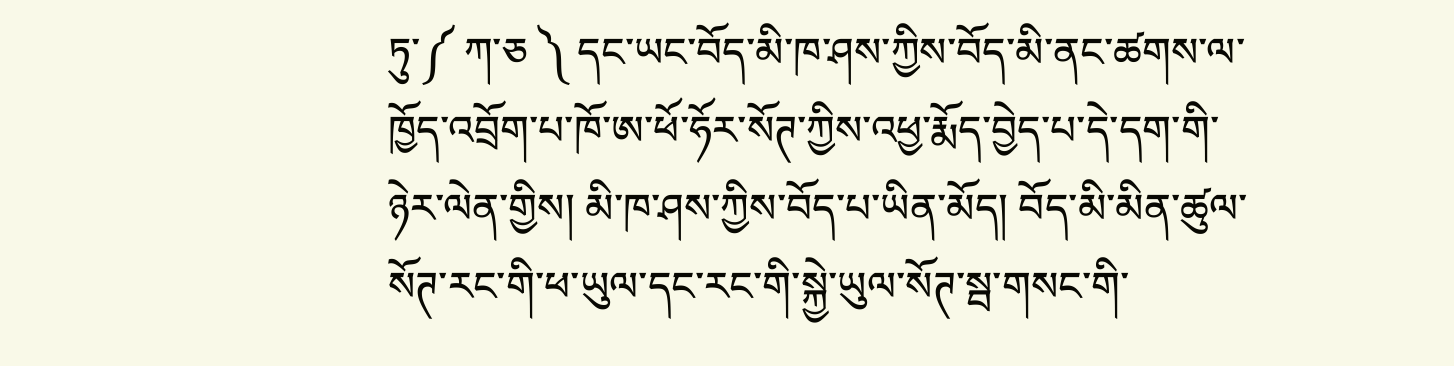ཏུ་༼ ཀ་ཅ ༽ དང་ཡང་བོད་མི་ཁ་ཤས་ཀྱིས་བོད་མི་ནང་ཚགས་ལ་ཁྱོད་འབྲོག་པ་ཁོ་ཨ་ཕོ་ཧོར་སོཊ་ཀྱིས་འཕྱ་རྨོད་བྱེད་པ་དེ་དག་གི་ཉེར་ལེན་གྱིས། མི་ཁ་ཤས་ཀྱིས་བོད་པ་ཡིན་མོད། བོད་མི་མིན་ཚུལ་སོཊ་རང་གི་ཕ་ཡུལ་དང་རང་གི་སྐྱེ་ཡུལ་སོཊ་སྦ་གསང་གི་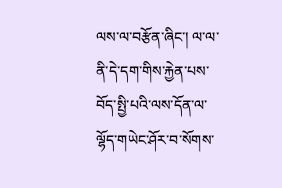ལས་ལ་བརྩོན་ཞིང་། ལ་ལ་ནི་དེ་དག་གིས་རྐྱེན་པས་བོད་སྤྱི་པའི་ལས་དོན་ལ་ལྷོད་གཡེང་ཤོར་བ་སོགས་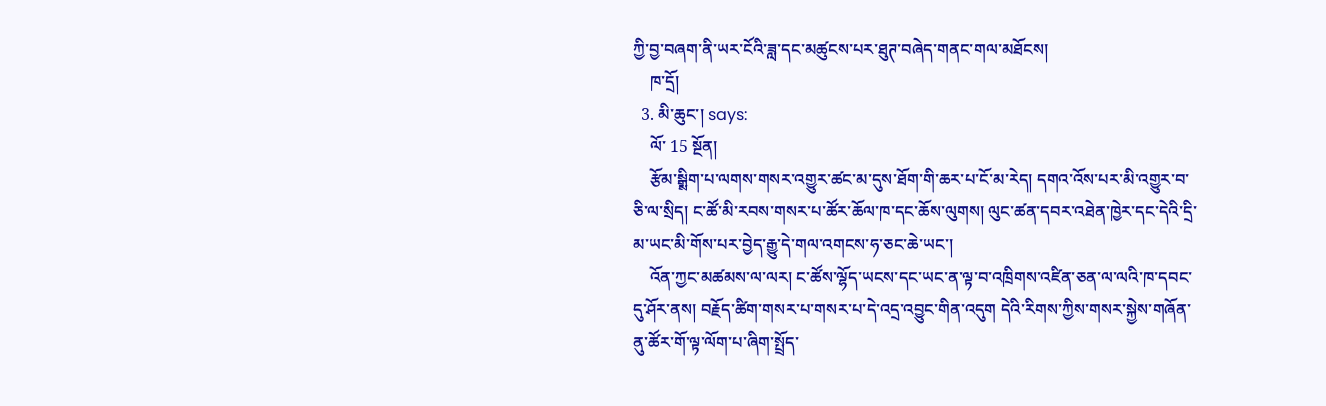ཀྱི་བྱ་བཞག་ནི་ཡར་ངོའི་ཟླ་དང་མཚུངས་པར་ཐུཊ་བཞེད་གནང་གལ་མཐོངས།
    ཁ་དྲོ།
  3. མི་ཆུང་། says:
    ལོ་ 15 སྔོན།
    རྩོམ་སྒྶིག་པ་ལགས་གསར་འགྱུར་ཚང་མ་དུས་ཐོག་གི་ཆར་པ་ངོ་མ་རེད། དགའ་འོས་པར་མི་འགྱུར་བ་ཅི་ལ་སྲིད། ང་ཚོ་མི་རབས་གསར་པ་ཚོར་ཆོལ་ཁ་དང་ཆོས་ལུགས། ལུང་ཚན་དབར་འཐེན་ཁྱེར་དང་དེའི་དྲི་མ་ཡང་མི་གོས་པར་བྱེད་རྒྱུ་དེ་གལ་འགངས་ཧ་ཅང་ཆེ་ཡང་།
    འོན་ཀྱང་མཚམས་ལ་ལར། ང་ཚོས་ལྷོད་ཡངས་དང་ཡང་ན་ལྟ་བ་འཁྲིགས་འཛིན་ཅན་ལ་ལའི་ཁ་དབང་དུ་ཤོར་ནས། བརྗོད་ཚིག་གསར་པ་གསར་པ་དེ་འདྲ་འབྱུང་གིན་འདུག དེའི་རིགས་ཀྱིས་གསར་སྐྱེས་གཞོན་ནུ་ཚོར་གོ་ལྟ་ལོག་པ་ཞིག་སྤྲོད་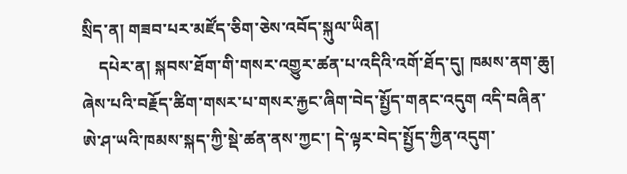སྲིད་ན། གཟབ་པར་མཛོད་ཅིག་ཅེས་འབོད་སྐུལ་ཡིན།
    དཔེར་ན། སྐབས་ཐོག་གི་གསར་འགྱུར་ཚན་པ་འདིའི་འགོ་ཐོད་དུ། ཁམས་ནག་ཆུ། ཞེས་པའི་བརྗོད་ཚིག་གསར་པ་གསར་རྐྱང་ཞིག་བེད་སྤྱོད་གནང་འདུག འདི་བཞིན་ཨེ་ཤ་ཡའི་ཁམས་སྐད་ཀྱི་སྡེ་ཚན་ནས་ཀྱང་། དེ་ལྟར་བེད་སྤྱོད་ཀྱིན་འདུག་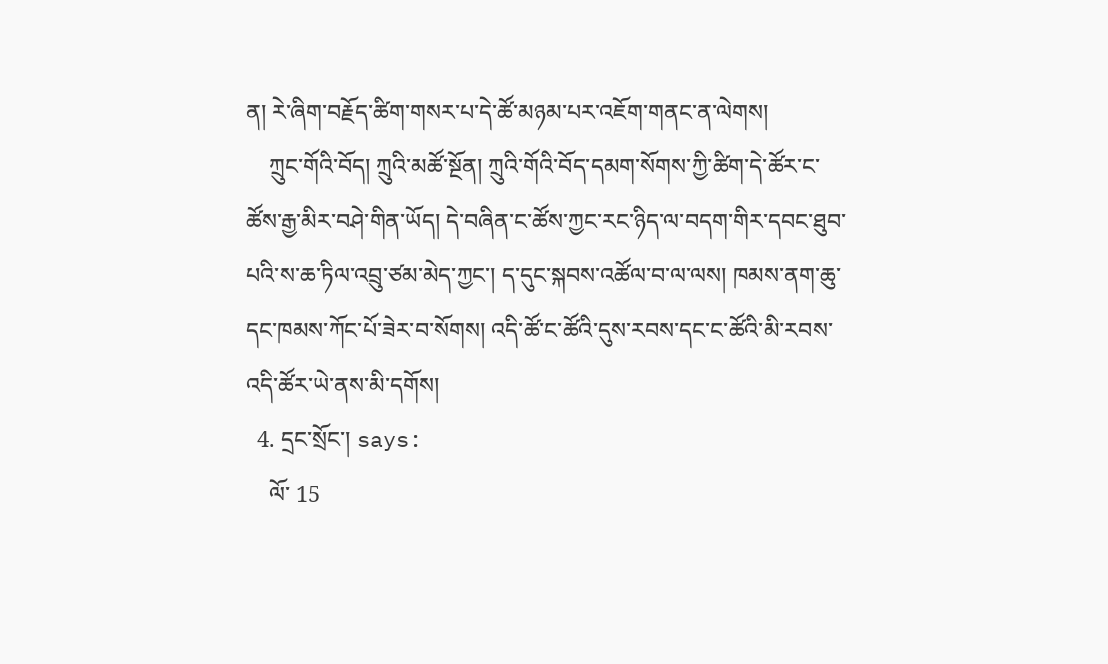ན། རེ་ཞིག་བརྗོད་ཚིག་གསར་པ་དེ་ཚོ་མཉམ་པར་འཇོག་གནང་ན་ལེགས།
    ཀྲུང་གོའི་བོད། ཀྲུའི་མཚོ་སྔོན། ཀྲུའི་གོའི་བོད་དམག་སོགས་ཀྱི་ཚིག་དེ་ཚོར་ང་ཚོས་རྒྱ་མིར་བཤེ་གིན་ཡོད། དེ་བཞིན་ང་ཚོས་ཀྱང་རང་ཉིད་ལ་བདག་གིར་དབང་ཐུབ་པའི་ས་ཆ་ཏིལ་འབྲུ་ཙམ་མེད་ཀྱང་། ད་དུང་སྐབས་འཚོལ་བ་ལ་ལས། ཁམས་ནག་ཆུ་དང་ཁམས་ཀོང་པོ་ཟེར་བ་སོགས། འདི་ཚོ་ང་ཚོའི་དུས་རབས་དང་ང་ཚོའི་མི་རབས་འདི་ཚོར་ཡེ་ནས་མི་དགོས།
  4. དྲང་སྲོང་། says:
    ལོ་ 15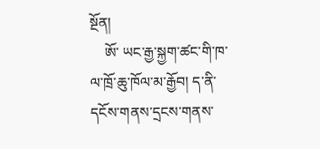སྔོན།
    ཨོ་ ཡང་རྒྱ་སྐྱག་ཚང་གི་ཁ་ལ་ཁྲོ་ཆུ་ཁོལ་མ་རྒྱོབ། ད་ནི་དངོས་གནས་དྲངས་གནས་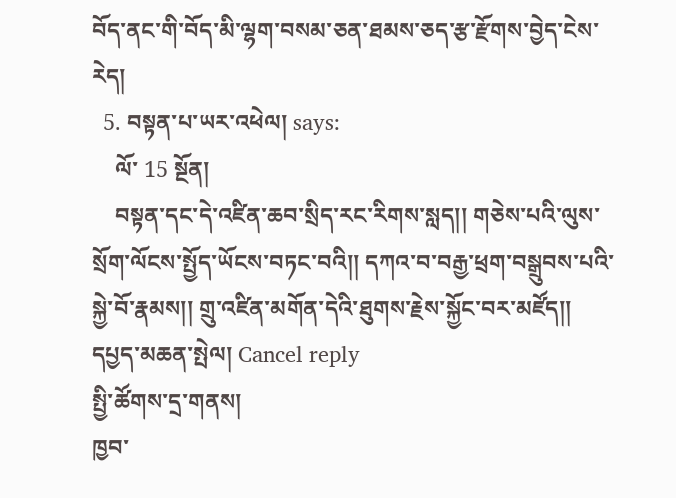བོད་ནང་གི་བོད་མི་ལྷག་བསམ་ཅན་ཐམས་ཅད་རྩ་རྫོགས་བྱེད་ངེས་རེད།
  5. བསྟན་པ་ཡར་འཕེལ། says:
    ལོ་ 15 སྔོན།
    བསྟན་དང་དེ་འཛིན་ཆབ་སྲིད་རང་རིགས་སླད།། གཅེས་པའི་ལུས་སྲོག་ལོངས་སྤྱོད་ཡོངས་བཏང་བའི།། དཀའ་བ་བརྒྱ་ཕྲག་བསྒྲུབས་པའི་སྐྱེ་བོ་རྣམས།། གྲུ་འཛིན་མགོན་དེའི་ཐུགས་རྗེས་སྐྱོང་བར་མཛོད།།
དཔྱད་མཆན་སྤེལ། Cancel reply
སྤྱི་ཚོགས་དྲ་གནས།
ཁྱབ་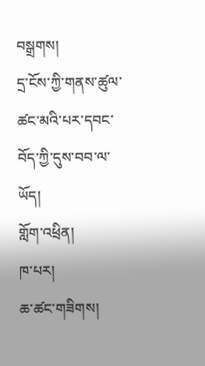བསྒྲགས།
དྲ་ངོས་ཀྱི་གནས་ཚུལ་ཚང་མའི་པར་དབང་བོད་ཀྱི་དུས་བབ་ལ་ཡོད།
གློག་འཕྲིན།
ཁ་པར།
ཆ་ཚང་གཟིགས།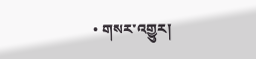• གསར་འགྱུར།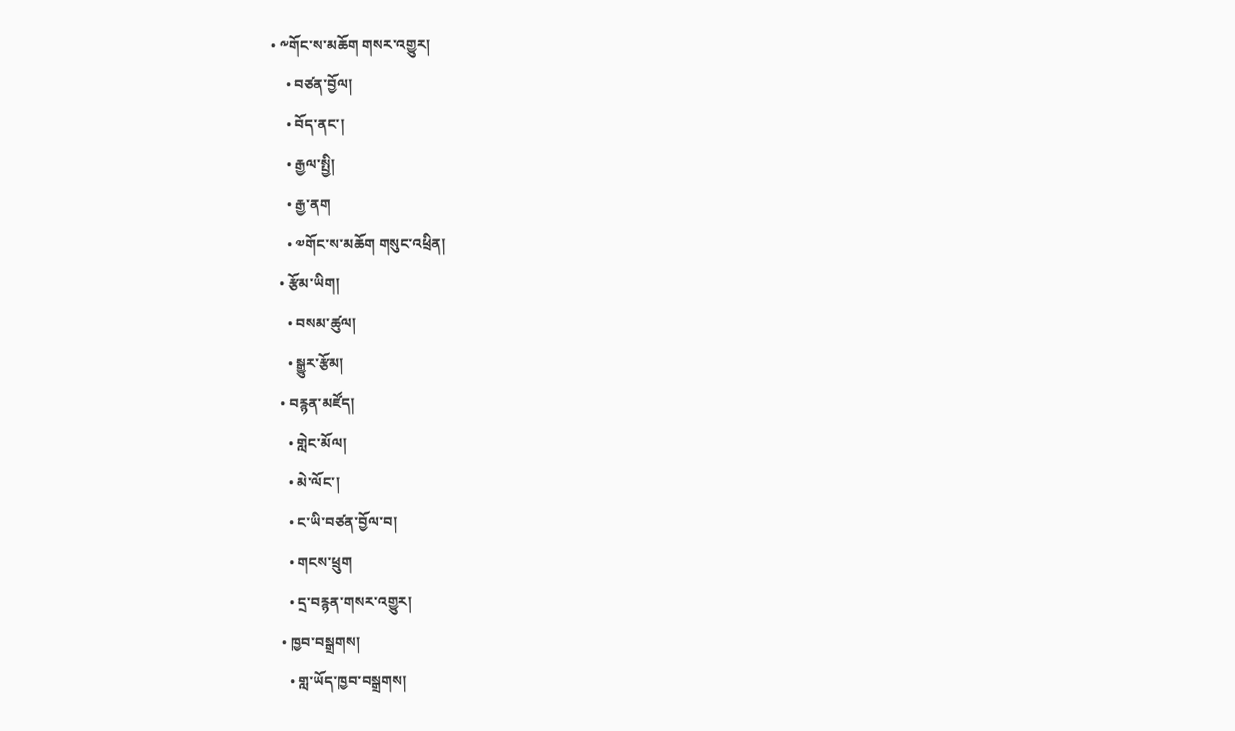• ༸གོང་ས་མཆོག གསར་འགྱུར།
    • བཙན་བྱོལ།
    • བོད་ནང་།
    • རྒྱལ་སྤྱི།
    • རྒྱ་ནག
    • ༧གོང་ས་མཆོག གསུང་འཕྲིན།
  • རྩོམ་ཡིག།
    • བསམ་ཚུལ།
    • སྒྱུར་རྩོམ།
  • བརྙན་མཛོད།
    • གླེང་མོལ།
    • མེ་ལོང་།
    • ང་ཡི་བཙན་བྱོལ་བ།
    • གངས་ཕྲུག
    • དྲ་བརྙན་གསར་འགྱུར།
  • ཁྱབ་བསྒྲགས།
    • གླ་ཡོད་ཁྱབ་བསྒྲགས།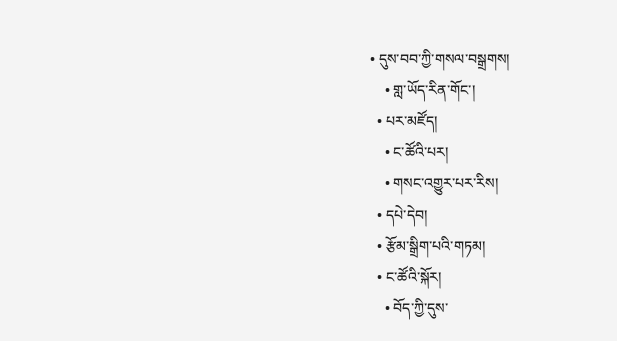• དུས་བབ་ཀྱི་གསལ་བསྒྲགས།
    • གླ་ཡོད་རིན་གོང་།
  • པར་མཛོད།
    • ང་ཚོའི་པར།
    • གསང་འགྱུར་པར་རིས།
  • དཔེ་དེབ།
  • རྩོམ་སྒྲིག་པའི་གཏམ།
  • ང་ཚོའི་སྐོར།
    • བོད་ཀྱི་དུས་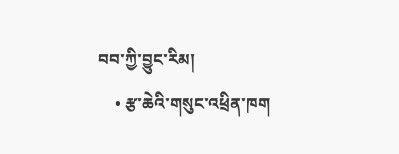བབ་ཀྱི་བྱུང་རིམ།
    • རྩ་ཆེའི་གསུང་འཕྲིན་ཁག